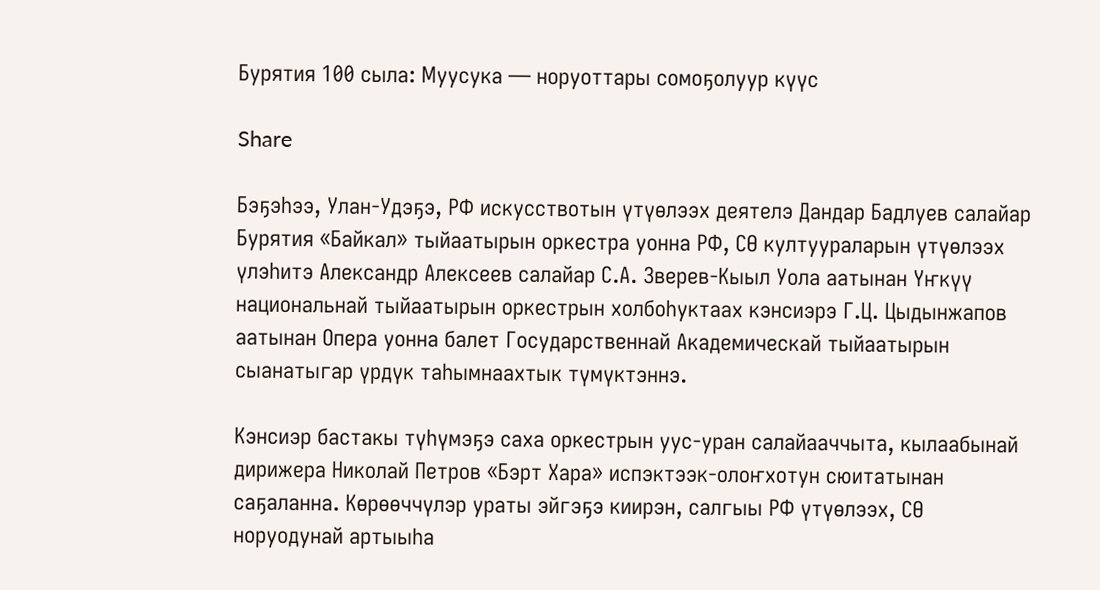Бурятия 100 сыла: Муусука — норуоттары сомоҕолуур күүс

Share

Бэҕэһээ, Улан-Удэҕэ, РФ искусствотын үтүөлээх деятелэ Дандар Бадлуев салайар Бурятия «Байкал» тыйаатырын оркестра уонна РФ, СӨ култуураларын үтүөлээх үлэһитэ Александр Алексеев салайар С.А. Зверев-Кыыл Уола аатынан Үҥкүү национальнай тыйаатырын оркестрын холбоһуктаах кэнсиэрэ Г.Ц. Цыдынжапов аатынан Опера уонна балет Государственнай Академическай тыйаатырын сыанатыгар үрдүк таһымнаахтык түмүктэннэ.

Кэнсиэр бастакы түһүмэҕэ саха оркестрын уус-уран салайааччыта, кылаабынай дирижера Николай Петров «Бэрт Хара» испэктээк-олоҥхотун сюитатынан саҕаланна. Көрөөччүлэр ураты эйгэҕэ киирэн, салгыы РФ үтүөлээх, СӨ норуодунай артыыһа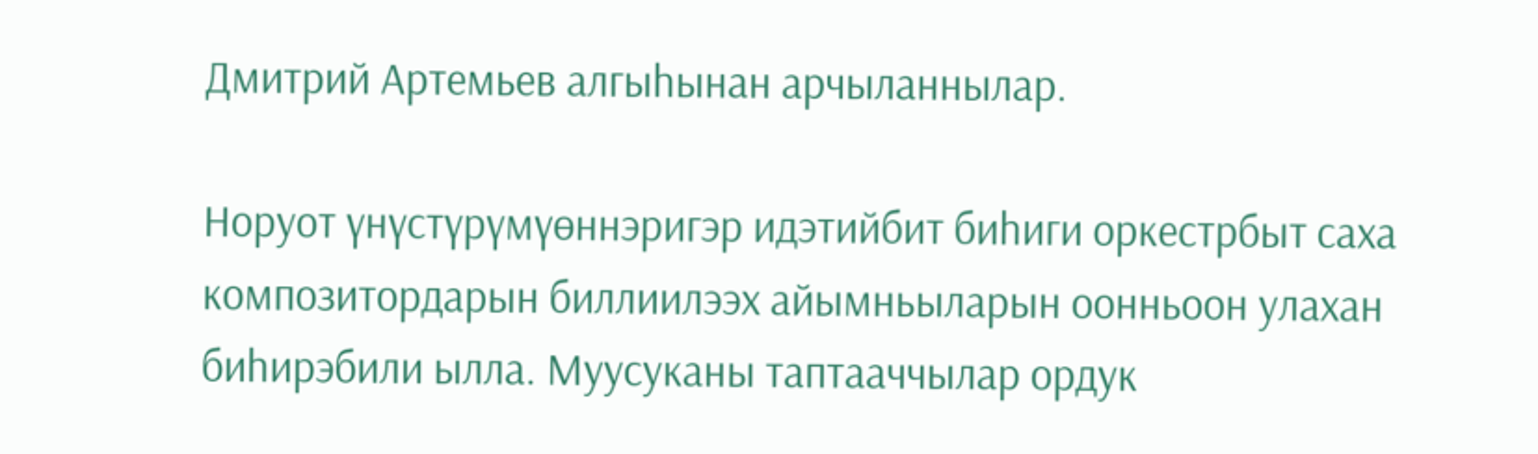Дмитрий Артемьев алгыһынан арчыланнылар.

Норуот үнүстүрүмүөннэригэр идэтийбит биһиги оркестрбыт саха композитордарын биллиилээх айымньыларын оонньоон улахан биһирэбили ылла. Муусуканы таптааччылар ордук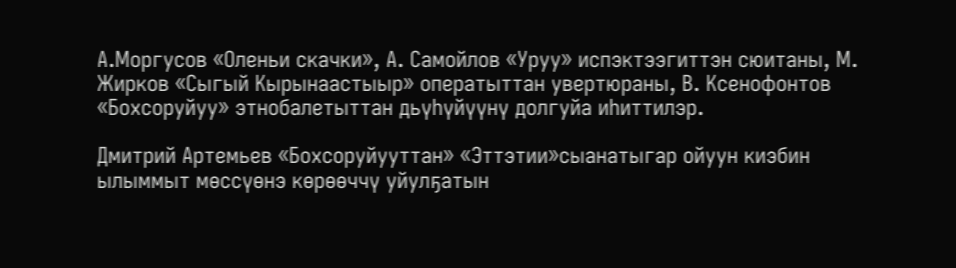А.Моргусов «Оленьи скачки», А. Самойлов «Уруу» испэктээгиттэн сюитаны, М. Жирков «Сыгый Кырынаастыыр» оператыттан увертюраны, В. Ксенофонтов «Бохсоруйуу» этнобалетыттан дьүһүйүүнү долгуйа иһиттилэр.

Дмитрий Артемьев «Бохсоруйууттан» «Эттэтии»сыанатыгар ойуун киэбин ылыммыт мөссүөнэ көрөөччү уйулҕатын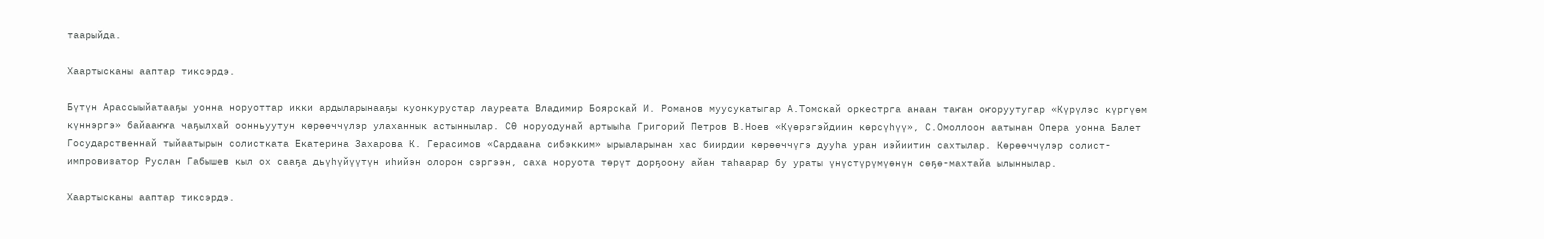таарыйда.

Хаартысканы ааптар тиксэрдэ.

Бүтүн Арассыыйатааҕы уонна норуоттар икки ардыларынааҕы куонкурустар лауреата Владимир Боярскай И. Романов муусукатыгар А.Томскай оркестрга анаан таҥан оҥоруутугар «Күрүлэс күргүөм күннэргэ» байааҥҥа чаҕылхай оонньуутун көрөөччүлэр улаханнык астыннылар. СӨ норуодунай артыыһа Григорий Петров В.Ноев «Күөрэгэйдиин көрсүһүү», С.Омоллоон аатынан Опера уонна Балет Государственнай тыйаатырын солистката Екатерина Захарова К. Герасимов «Сардаана сибэкким» ырыаларынан хас биирдии көрөөччүгэ дууһа уран иэйиитин сахтылар. Көрөөччүлэр солист-импровизатор Руслан Габышев кыл ох сааҕа дьүһүйүүтүн иһийэн олорон сэргээн, саха норуота төрүт дорҕоону айан таһаарар бу ураты үнүстүрүмүөнүн сөҕө-махтайа ылыннылар.

Хаартысканы ааптар тиксэрдэ.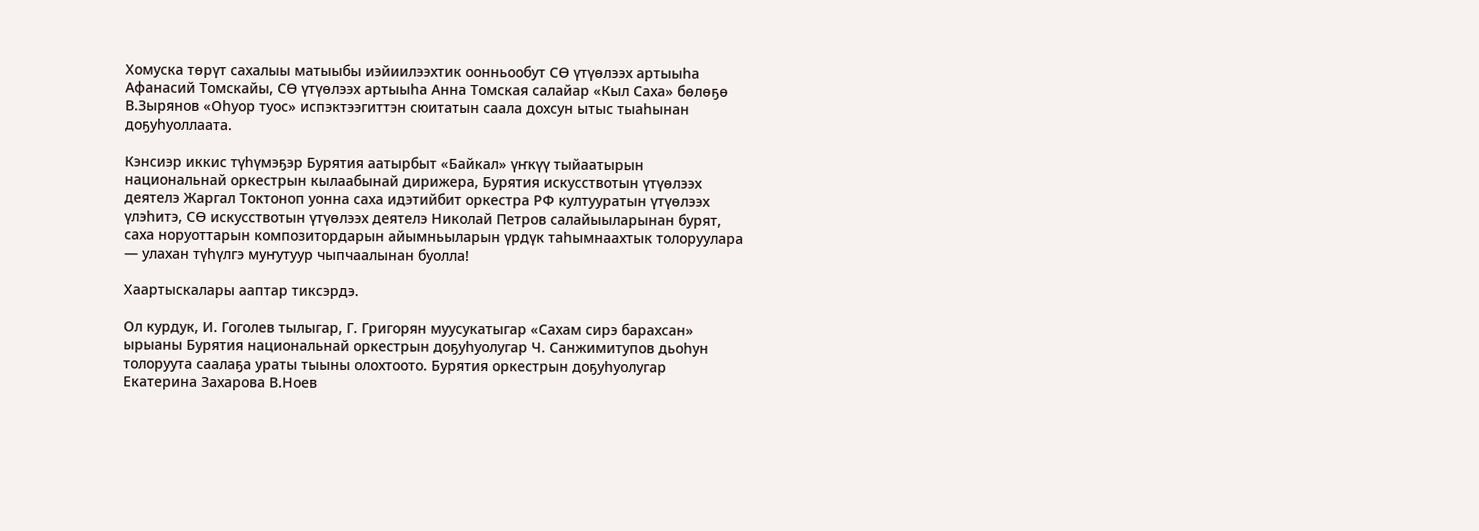Хомуска төрүт сахалыы матыыбы иэйиилээхтик оонньообут СӨ үтүөлээх артыыһа Афанасий Томскайы, СӨ үтүөлээх артыыһа Анна Томская салайар «Кыл Саха» бөлөҕө В.Зырянов «Оһуор туос» испэктээгиттэн сюитатын саала дохсун ытыс тыаһынан доҕуһуоллаата.

Кэнсиэр иккис түһүмэҕэр Бурятия аатырбыт «Байкал» үҥкүү тыйаатырын национальнай оркестрын кылаабынай дирижера, Бурятия искусствотын үтүөлээх деятелэ Жаргал Токтоноп уонна саха идэтийбит оркестра РФ култууратын үтүөлээх үлэһитэ, СӨ искусствотын үтүөлээх деятелэ Николай Петров салайыыларынан бурят, саха норуоттарын композитордарын айымньыларын үрдүк таһымнаахтык толоруулара — улахан түһүлгэ муҥутуур чыпчаалынан буолла!

Хаартыскалары ааптар тиксэрдэ.

Ол курдук, И. Гоголев тылыгар, Г. Григорян муусукатыгар «Сахам сирэ барахсан» ырыаны Бурятия национальнай оркестрын доҕуһуолугар Ч. Санжимитупов дьоһун толоруута саалаҕа ураты тыыны олохтоото. Бурятия оркестрын доҕуһуолугар Екатерина Захарова В.Ноев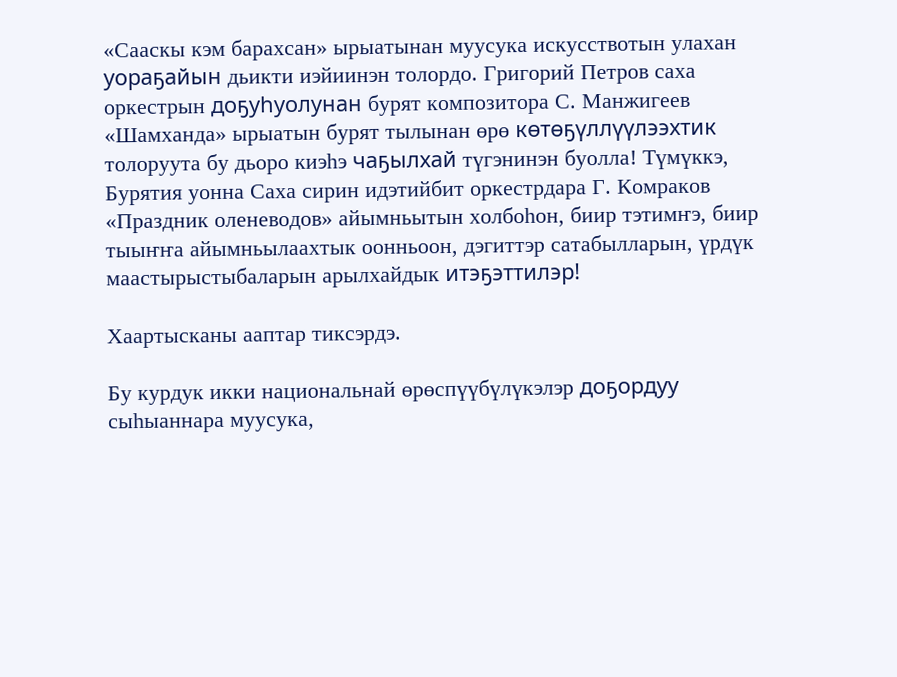«Сааскы кэм барахсан» ырыатынан муусука искусствотын улахан уораҕайын дьикти иэйиинэн толордо. Григорий Петров саха оркестрын доҕуһуолунан бурят композитора С. Манжигеев «Шамханда» ырыатын бурят тылынан өрө көтөҕүллүүлээхтик толоруута бу дьоро киэһэ чаҕылхай түгэнинэн буолла! Түмүккэ, Бурятия уонна Саха сирин идэтийбит оркестрдара Г. Комраков «Праздник оленеводов» айымньытын холбоһон, биир тэтимҥэ, биир тыыҥҥа айымньылаахтык оонньоон, дэгиттэр сатабылларын, үрдүк маастырыстыбаларын арылхайдык итэҕэттилэр!

Хаартысканы ааптар тиксэрдэ.

Бу курдук икки национальнай өрөспүүбүлүкэлэр доҕордуу сыһыаннара муусука,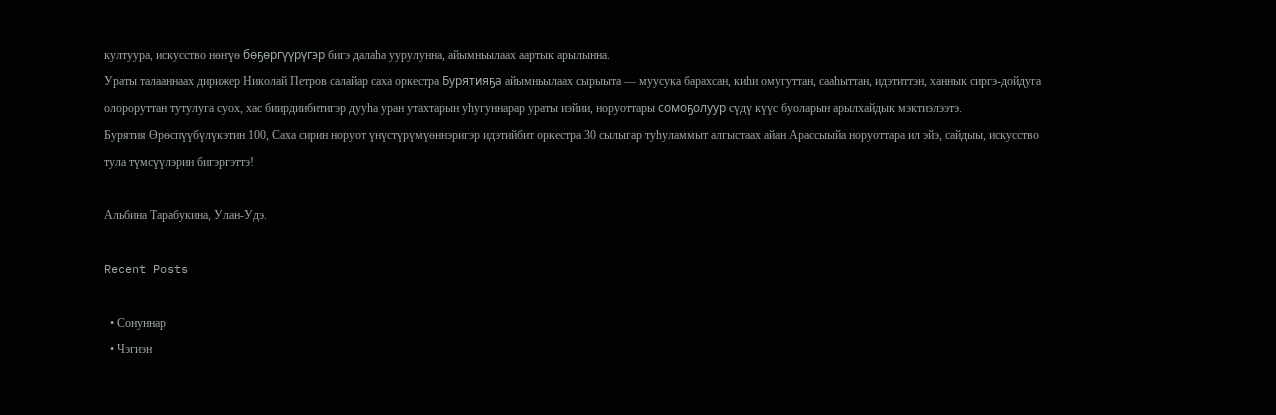култуура, искусство нөҥүө бөҕөргүүрүгэр бигэ далаһа уурулунна, айымньылаах аартык арылынна.
Ураты талааннаах дирижер Николай Петров салайар саха оркестра Бурятияҕа айымньылаах сырыыта — муусука барахсан, киһи омугуттан, сааһыттан, идэтиттэн, ханнык сиргэ-дойдуга олороруттан тутулуга суох, хас биирдиибитигэр дууһа уран утахтарын уһугуннарар ураты иэйии, норуоттары сомоҕолуур сүдү күүс буоларын арылхайдык мэктиэлээтэ.
Бурятия Өрөспүүбүлүкэтин 100, Саха сирин норуот үнүстүрүмүөннэригэр идэтийбит оркестра 30 сылыгар туһуламмыт алгыстаах айан Арассыыйа норуоттара ил эйэ, сайдыы, искусство тула түмсүүлэрин бигэргэттэ!

Альбина Тарабукина, Улан-Удэ.

Recent Posts

  • Сонуннар
  • Чэгиэн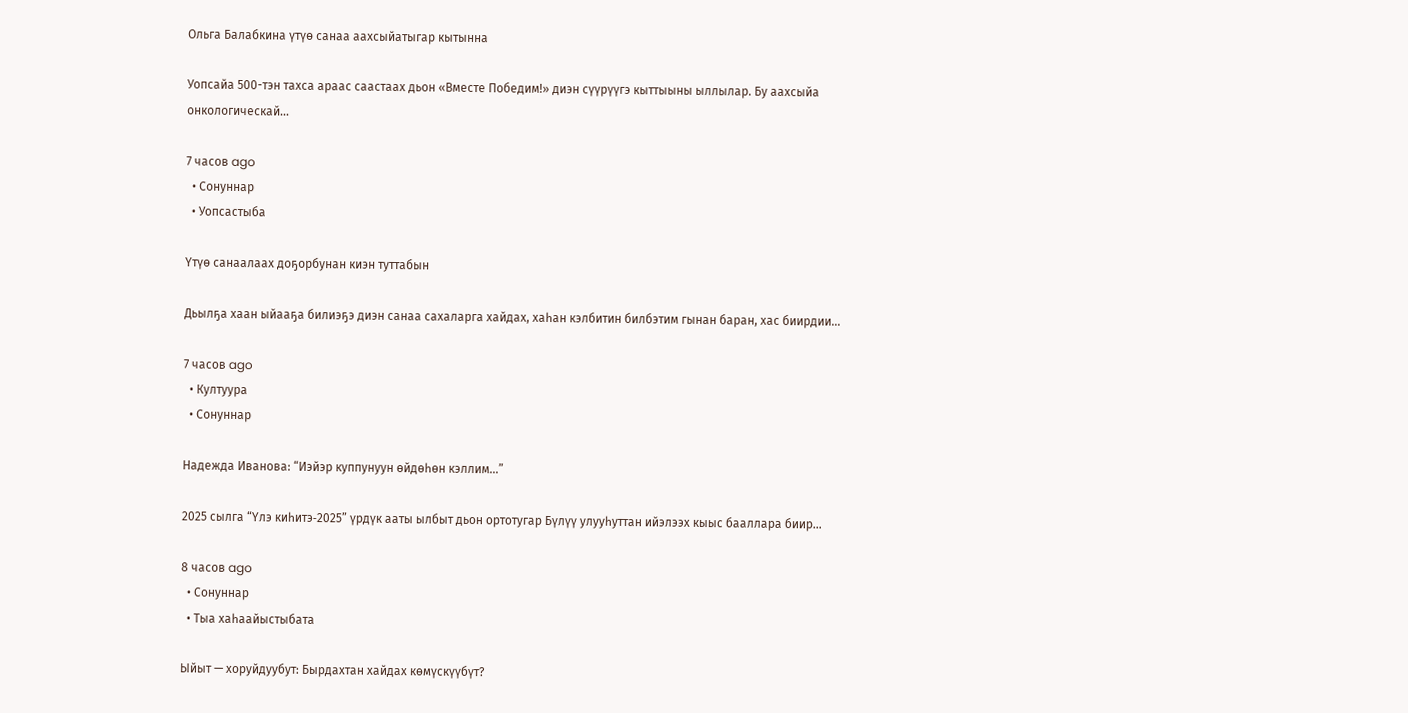Ольга Балабкина үтүө санаа аахсыйатыгар кытынна

Уопсайа 500-тэн тахса араас саастаах дьон «Вместе Победим!» диэн сүүрүүгэ кыттыыны ыллылар. Бу аахсыйа онкологическай…

7 часов ago
  • Сонуннар
  • Уопсастыба

Үтүө санаалаах доҕорбунан киэн туттабын

Дьылҕа хаан ыйааҕа билиэҕэ диэн санаа сахаларга хайдах, хаһан кэлбитин билбэтим гынан баран, хас биирдии…

7 часов ago
  • Култуура
  • Сонуннар

Надежда Иванова: “Иэйэр куппунуун өйдөһөн кэллим…”

2025 сылга “Үлэ киһитэ‑2025” үрдүк ааты ылбыт дьон ортотугар Бүлүү улууһуттан ийэлээх кыыс бааллара биир…

8 часов ago
  • Сонуннар
  • Тыа хаһаайыстыбата

Ыйыт — хоруйдуубут: Бырдахтан хайдах көмүскүүбүт?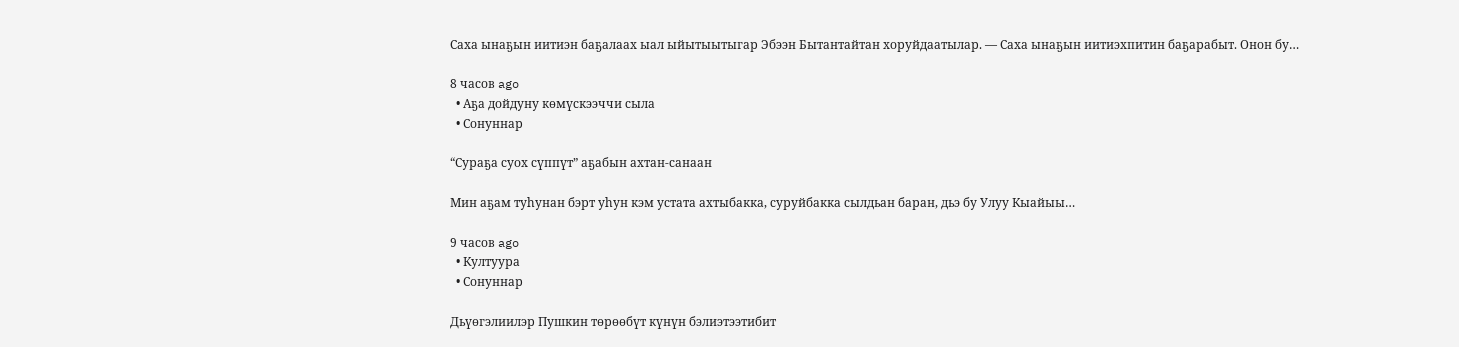Саха ынаҕын иитиэн баҕалаах ыал ыйытыытыгар Эбээн Бытантайтан хоруйдаатылар. — Саха ынаҕын иитиэхпитин баҕарабыт. Онон бу…

8 часов ago
  • Аҕа дойдуну көмүскээччи сыла
  • Сонуннар

“Сураҕа суох сүппүт” аҕабын ахтан-санаан

Мин аҕам туһунан бэрт уһун кэм устата ахтыбакка, суруйбакка сылдьан баран, дьэ бу Улуу Кыайыы…

9 часов ago
  • Култуура
  • Сонуннар

Дьүөгэлиилэр Пушкин төрөөбүт күнүн бэлиэтээтибит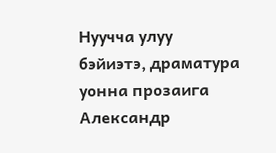Нуучча улуу бэйиэтэ, драматура уонна прозаига Александр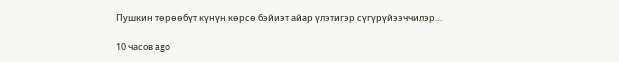Пушкин төрөөбүт күнүн көрсө бэйиэт айар үлэтигэр сүгүрүйээччилэр…

10 часов ago